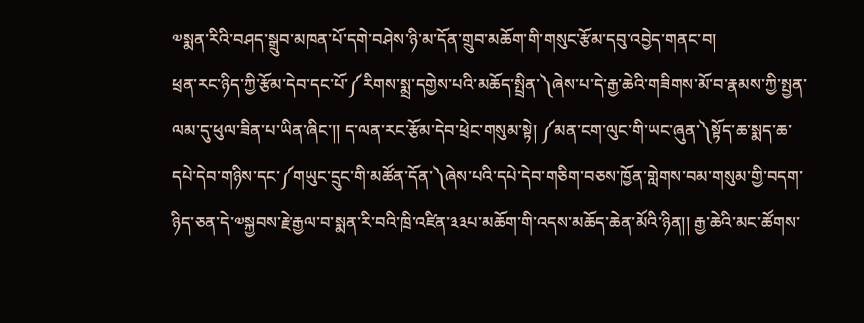༧སྨན་རིའི་བཤད་སྒྲུབ་མཁན་པོ་དགེ་བཤེས་ཉི་མ་དོན་གྲུབ་མཆོག་གི་གསུང་རྩོམ་དབུ་འབྱེད་གནང་བ།
ཕྲན་རང་ཉིད་ཀྱི་རྩོམ་དེབ་དང་པོ་༼རིགས་སྨྲ་དགྱེས་པའི་མཆོད་སྤྲིན་༽ཞེས་པ་དེ་རྒྱ་ཆེའི་གཟིགས་མོ་བ་རྣམས་ཀྱི་སྤྱན་ལམ་དུ་ཕུལ་ཟིན་པ་ཡིན་ཞིང་།། ད་ལན་རང་རྩོམ་དེབ་ཕྲེང་གསུམ་སྟེ། ༼མན་ངག་ལུང་གི་ཡང་ཞུན་༽སྟོད་ཆ་སྨད་ཆ་དཔེ་དེབ་གཉིས་དང་༼གཡུང་དྲུང་གི་མཚོན་དོན་༽ཞེས་པའི་དཔེ་དེབ་གཅིག་བཅས་ཁྱོན་གླེགས་བམ་གསུམ་གྱི་བདག་ཉིད་ཅན་དེ་༧སྐྱབས་རྗེ་རྒྱལ་བ་སྨན་རི་བའི་ཁྲི་འཛིན་༣༣པ་མཆོག་གི་འདས་མཆོད་ཆེན་མོའི་ཉིན།། རྒྱ་ཆེའི་མང་ཚོགས་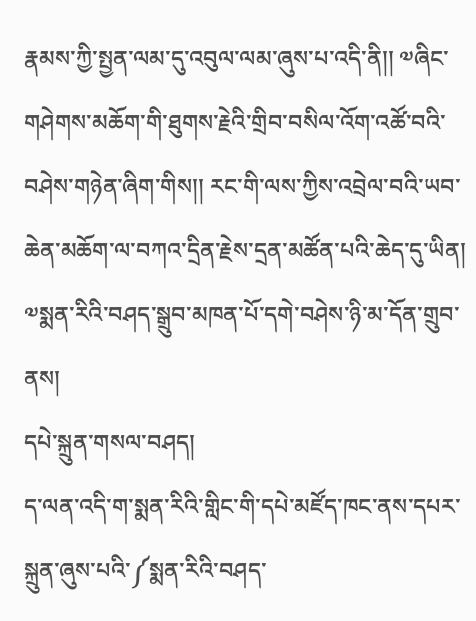རྣམས་ཀྱི་སྤྱན་ལམ་དུ་འབུལ་ལམ་ཞུས་པ་འདི་ནི།། ༧ཞིང་གཤེགས་མཆོག་གི་ཐུགས་རྗེའི་གྲིབ་བསིལ་འོག་འཚོ་བའི་བཤེས་གཉེན་ཞིག་གིས།། རང་གི་ལས་ཀྱིས་འབྲེལ་བའི་ཡབ་ཆེན་མཆོག་ལ་བཀའ་དྲིན་རྗེས་དྲན་མཚོན་པའི་ཆེད་དུ་ཡིན།  ༧སྨན་རིའི་བཤད་སྒྲུབ་མཁན་པོ་དགེ་བཤེས་ཉི་མ་དོན་གྲུབ་ནས།
དཔེ་སྐྲུན་གསལ་བཤད།
ད་ལན་འདི་ག་སྨན་རིའི་གླིང་གི་དཔེ་མཛོད་ཁང་ནས་དཔར་སྐྲུན་ཞུས་པའི་༼སྨན་རིའི་བཤད་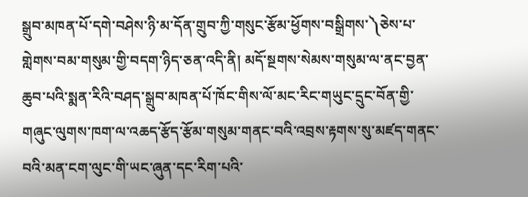སྒྲུབ་མཁན་པོ་དགེ་བཤེས་ཉི་མ་དོན་གྲུབ་ཀྱི་གསུང་རྩོམ་ཕྱོགས་བསྒྲིགས་༽ཅེས་པ་གླེགས་བམ་གསུམ་གྱི་བདག་ཉིད་ཅན་འདི་ནི། མདོ་སྔགས་སེམས་གསུམ་ལ་ནང་བྱན་ཆུབ་པའི་སྨན་རིའི་བཤད་སྒྲུབ་མཁན་པོ་ཁོང་གིས་ལོ་མང་རིང་གཡུང་དྲུང་བོན་གྱི་གཞུང་ལུགས་ཁག་ལ་འཆད་རྩོད་རྩོམ་གསུམ་གནང་བའི་འབྲས་རྟགས་སུ་མཛད་གནང་བའི་མན་ངག་ལུང་གི་ཡང་ཞུན་དང་རིག་པའི་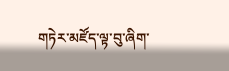གཏེར་མཛོད་ལྟ་བུ་ཞིག་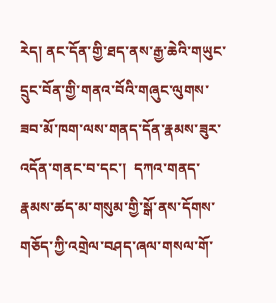རེད། ནང་དོན་གྱི་ཐད་ནས་རྒྱ་ཆེའི་གཡུང་དྲུང་བོན་གྱི་གནའ་བོའི་གཞུང་ལུགས་ཟབ་མོ་ཁག་ལས་གནད་དོན་རྣམས་ཟུར་འདོན་གནང་བ་དང་།  དཀའ་གནད་རྣམས་ཚད་མ་གསུམ་གྱི་སྒོ་ནས་དོགས་གཅོད་ཀྱི་འགྲེལ་བཤད་ཞལ་གསལ་གོ་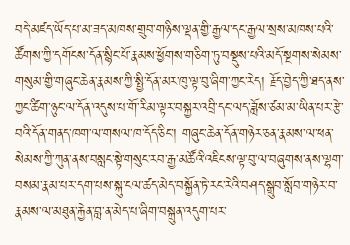བདེ་མཛད་ཡོད་པ་མ་ཟད་མཁས་གྲུབ་གཉིས་ལྡན་གྱི་རྒྱལ་དང་རྒྱལ་སྲས་མཁས་པའི་ཚོགས་ཀྱི་དགོངས་དོན་སྙིང་པོ་རྣམས་ཕྱོགས་གཅིག་ཏུ་བསྡུས་པའི་མདོ་སྔགས་སེམས་གསུམ་གྱི་གཞུང་ཆེན་རྣམས་ཀྱི་སྤྱི་དོན་མར་ཁུ་ལྟ་བུ་ཞིག་ཀྱང་རེད། རྗོད་བྱེད་ཀྱི་ཐད་ནས་ཀྱང་ཚིག་ཉུང་ལ་དོན་འདུས་པ་གོ་རིམ་ལྟར་བསྐྱར་འབྲི་དང་ལད་ཟློས་ཙམ་མ་ཡིན་པར་རྩེ་བའི་དོན་གནད་ཁག་ལ་གསལ་ཁ་དོད་ཅིང་། གཞུང་ཆེན་དོན་གཉེར་ཅན་རྣམས་ལ་ཕན་སེམས་ཀྱི་ཀུན་ནས་བསླང་སྟེ་གསུང་རབ་རྒྱ་མཚོའི་འཇིངས་ལྟ་བུ་ལ་བཞུགས་ནས་ལྷག་བསམ་རྣམ་པར་དག་པས་སྐུ་ངལ་ཚད་མེད་བསྐྱོན་ཏེ་རང་རེའི་བཤད་སྒྲུབ་སློབ་གཉེར་བ་རྣམས་ལ་མཐུན་རྐྱེན་བླ་ན་མེད་པ་ཞིག་བསྐྲུན་འདུག་པར་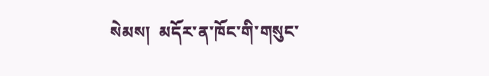སེམས།  མདོར་ན་ཁོང་གི་གསུང་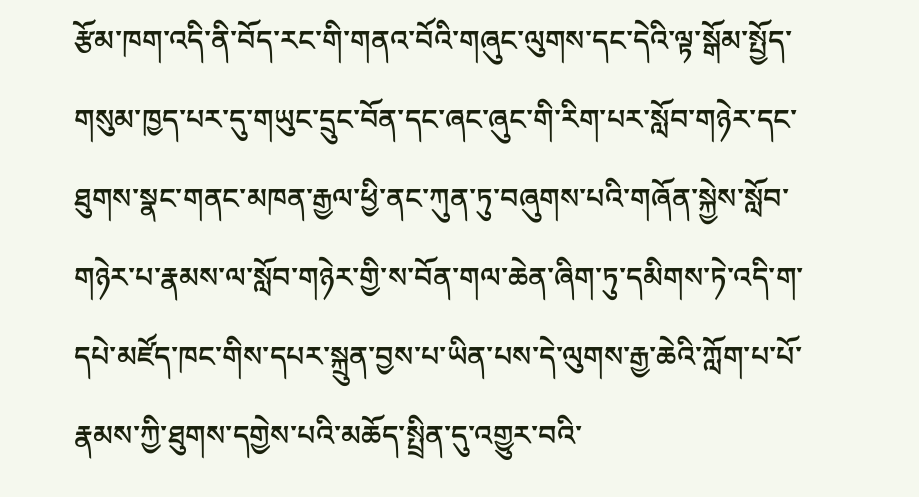རྩོམ་ཁག་འདི་ནི་བོད་རང་གི་གནའ་བོའི་གཞུང་ལུགས་དང་དེའི་ལྟ་སྒོམ་སྤྱོད་གསུམ་ཁྱད་པར་དུ་གཡུང་དྲུང་བོན་དང་ཞང་ཞུང་གི་རིག་པར་སློབ་གཉེར་དང་ཐུགས་སྣང་གནང་མཁན་རྒྱལ་ཕྱི་ནང་ཀུན་ཏུ་བཞུགས་པའི་གཞོན་སྐྱེས་སློབ་གཉེར་པ་རྣམས་ལ་སློབ་གཉེར་གྱི་ས་བོན་གལ་ཆེན་ཞིག་ཏུ་དམིགས་ཏེ་འདི་ག་དཔེ་མཛོད་ཁང་གིས་དཔར་སྐྲུན་བྱས་པ་ཡིན་པས་དེ་ལུགས་རྒྱ་ཆེའི་ཀློག་པ་པོ་རྣམས་ཀྱི་ཐུགས་དགྱེས་པའི་མཆོད་སྤྲིན་དུ་འགྱུར་བའི་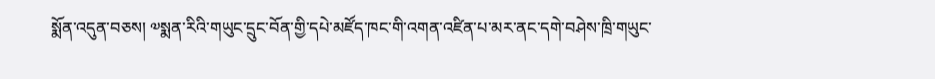སྨོན་འདུན་བཅས། ༧སྨན་རིའི་གཡུང་དྲུང་བོན་གྱི་དཔེ་མཛོད་ཁང་གི་འགན་འཛིན་པ་མར་ནང་དགེ་བཤེས་ཁྲི་གཡུང་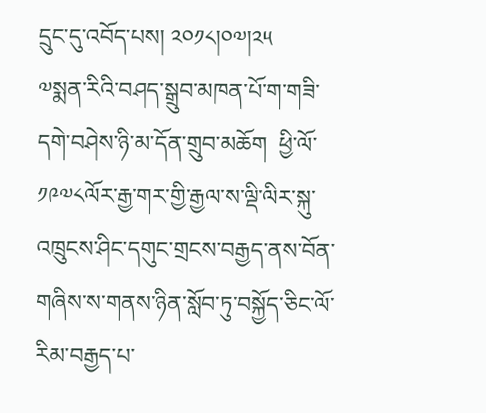དྲུང་དུ་འབོད་པས། ༢༠༡༨།༠༧།༢༥
༧སྨན་རིའི་བཤད་སྒྲུབ་མཁན་པོ་ག་གཟི་དགེ་བཤེས་ཉི་མ་དོན་གྲུབ་མཆོག  ཕྱི་ལོ་༡༩༧༨ལོར་རྒྱ་གར་གྱི་རྒྱལ་ས་ལྡི་ལིར་སྐུ་འཁྲུངས་ཤིང་དགུང་གྲངས་བརྒྱད་ནས་བོན་གཞིས་ས་གནས་ཉིན་སློབ་ཏུ་བསྐྱོད་ཅིང་ལོ་རིམ་བརྒྱད་པ་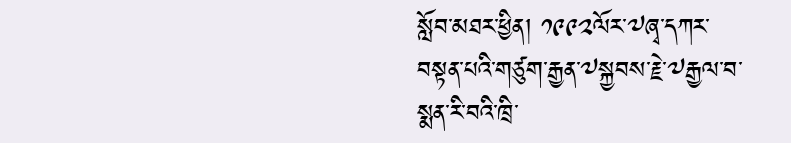སློབ་མཐར་ཕྱིན། ༡༩༩༢ལོར་༧ཞྭ་དཀར་བསྟན་པའི་གཙུག་རྒྱན་༧སྐྱབས་རྗེ་༧རྒྱལ་བ་སྨན་རི་བའི་ཁྲི་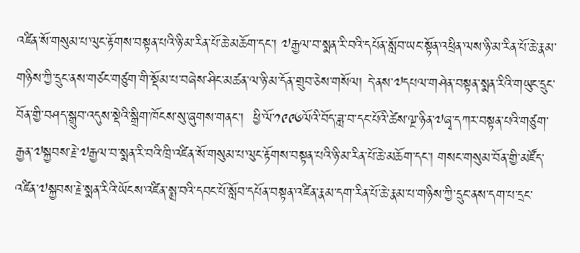འཛིན་སོ་གསུམ་པ་ལུང་རྟོགས་བསྟན་པའི་ཉི་མ་རིན་པོ་ཆེ་མཆོག་དང་། ༧རྒྱལ་བ་སྨན་རི་བའི་དཔོན་སློབ་ཡང་སྟོན་འཕྲིན་ལས་ཉི་མ་རིན་པོ་ཆེ་རྣམ་གཉིས་ཀྱི་དྲུང་ནས་གཙང་གཙུག་གི་སྡོམ་པ་བཞེས་ཤིང་མཚན་ལ་ཉི་མ་དོན་གྲུབ་ཅེས་གསོལ། དེ་ནས་༧དཔལ་གཤེན་བསྟན་སྨན་རིའི་གཡུང་དྲུང་བོན་གྱི་བཤད་སྒྲུབ་འདུས་སྡེའི་སྒྲིག་ཁོངས་སུ་ཞུགས་གནང་།  ཕྱི་ལོ་༡༩༩༦ལོའི་བོད་ཟླ་བ་དང་པོའི་ཚེས་ལྔ་ཉིན་༧ཞྭ་དཀར་བསྟན་པའི་གཙུག་རྒྱན་༧སྐྱབས་རྗེ་༧རྒྱལ་བ་སྨན་རི་བའི་ཁྲི་འཛིན་སོ་གསུམ་པ་ལུང་རྟོགས་བསྟན་པའི་ཉི་མ་རིན་པོ་ཆེ་མཆོག་དང་། གསང་གསུམ་བོན་གྱི་མཛོད་འཛིན་༧སྐྱབས་རྗེ་སྨན་རིའི་ཡོངས་འཛིན་སྨྲ་བའི་དབང་པོ་སློབ་དཔོན་བསྟན་འཛིན་རྣམ་དག་རིན་པོ་ཆེ་རྣམ་པ་གཉིས་ཀྱི་དྲུང་ནས་དག་པ་དྲང་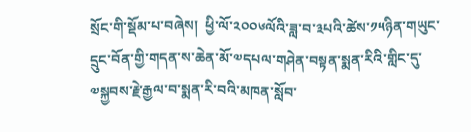སྲོང་གི་སྡོམ་པ་བཞེས།  ཕྱི་ལོ་༢༠༠༦ལོའི་ཟླ་བ་༣པའི་ཚེས་༡༥ཉིན་གཡུང་དྲུང་བོན་གྱི་གདན་ས་ཆེན་མོ་༧དཔལ་གཤེན་བསྟན་སྨན་རིའི་གླིང་དུ་༧སྐྱབས་རྗེ་རྒྱལ་བ་སྨན་རི་བའི་མཁན་སློབ་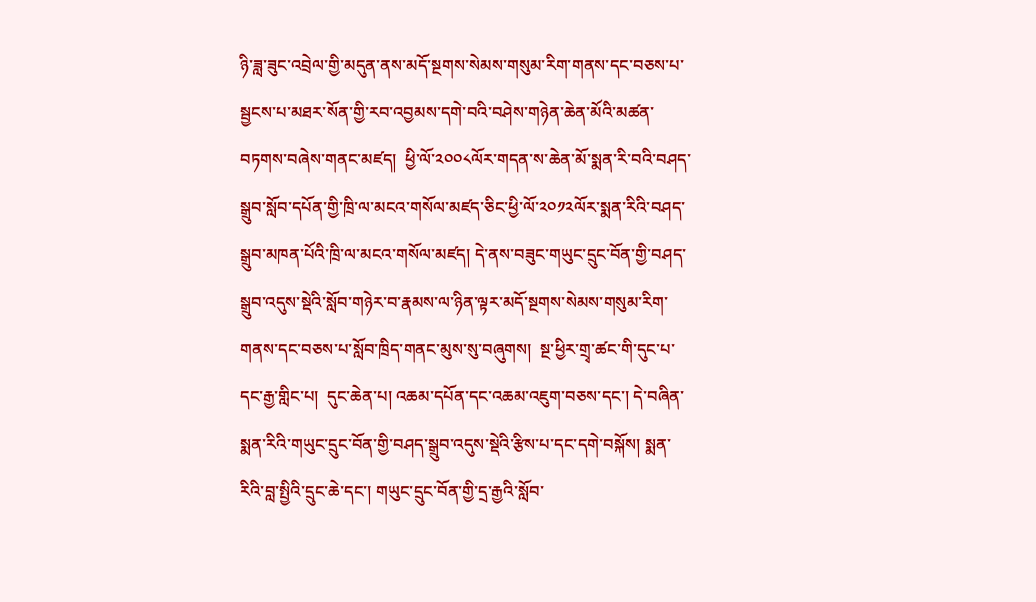ཉི་ཟླ་ཟུང་འབྲེལ་གྱི་མདུན་ནས་མདོ་སྔགས་སེམས་གསུམ་རིག་གནས་དང་བཅས་པ་སྦྱངས་པ་མཐར་སོན་གྱི་རབ་འབྱམས་དགེ་བའི་བཤེས་གཉེན་ཆེན་མོའི་མཚན་བཏགས་བཞེས་གནང་མཛད།  ཕྱི་ལོ་༢༠༠༨ལོར་གདན་ས་ཆེན་མོ་སྨན་རི་བའི་བཤད་སྒྲུབ་སློབ་དཔོན་གྱི་ཁྲི་ལ་མངའ་གསོལ་མཛད་ཅིང་ཕྱི་ལོ་༢༠༡༢ལོར་སྨན་རིའི་བཤད་སྒྲུབ་མཁན་པོའི་ཁྲི་ལ་མངའ་གསོལ་མཛད། དེ་ནས་བཟུང་གཡུང་དྲུང་བོན་གྱི་བཤད་སྒྲུབ་འདུས་སྡེའི་སློབ་གཉེར་བ་རྣམས་ལ་ཉིན་ལྟར་མདོ་སྔགས་སེམས་གསུམ་རིག་གནས་དང་བཅས་པ་སློབ་ཁྲིད་གནང་མུས་སུ་བཞུགས།  སྔ་ཕྱིར་གྲྭ་ཚང་གི་དུང་པ་དང་རྒྱ་གླིང་པ།  དུང་ཆེན་པ། འཆམ་དཔོན་དང་འཆམ་འཇུག་བཅས་དང་། དེ་བཞིན་སྨན་རིའི་གཡུང་དྲུང་བོན་གྱི་བཤད་སྒྲུབ་འདུས་སྡེའི་རྩིས་པ་དང་དགེ་བསྐོས། སྨན་རིའི་བླ་སྤྱིའི་དྲུང་ཆེ་དང་། གཡུང་དྲུང་བོན་གྱི་དྲ་རྒྱའི་སློབ་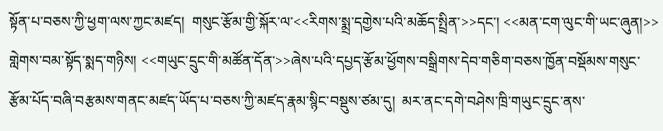སྟོན་པ་བཅས་ཀྱི་ཕྱག་ལས་ཀྱང་མཛད།  གསུང་རྩོམ་གྱི་སྐོར་ལ་<<རིགས་སྨྲ་དགྱེས་པའི་མཆོད་སྤྲིན་>>དང་། <<མན་ངག་ལུང་གི་ཡང་ཞུན།>> གླེགས་བམ་སྟོད་སྨད་གཉིས། <<གཡུང་དྲུང་གི་མཚོན་དོན་>>ཞེས་པའི་དཔྱད་རྩོམ་ཕྱོགས་བསྒྲིགས་དེབ་གཅིག་བཅས་ཁྱོན་བསྡོམས་གསུང་རྩོམ་པོད་བཞི་བརྩམས་གནང་མཛད་ཡོད་པ་བཅས་ཀྱི་མཛད་རྣམ་སྙིང་བསྡུས་ཙམ་དུ།  མར་ནང་དགེ་བཤེས་ཁྲི་གཡུང་དྲུང་ནས་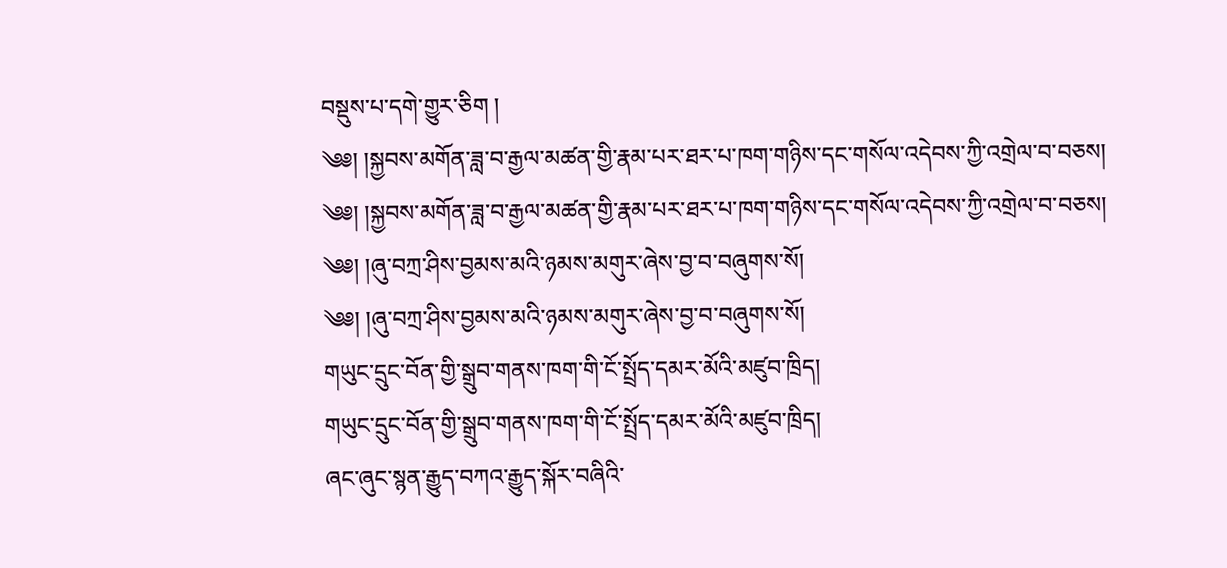བསྡུས་པ་དགེ་གྱུར་ཅིག །
༄༅། །སྐྱབས་མགོན་ཟླ་བ་རྒྱལ་མཚན་གྱི་རྣམ་པར་ཐར་པ་ཁག་གཉིས་དང་གསོལ་འདེབས་ཀྱི་འགྲེལ་བ་བཅས།
༄༅། །སྐྱབས་མགོན་ཟླ་བ་རྒྱལ་མཚན་གྱི་རྣམ་པར་ཐར་པ་ཁག་གཉིས་དང་གསོལ་འདེབས་ཀྱི་འགྲེལ་བ་བཅས།
༄༅། །ཞུ་བཀྲ་ཤིས་བྱམས་མའི་ཉམས་མགུར་ཞེས་བྱ་བ་བཞུགས་སོ།
༄༅། །ཞུ་བཀྲ་ཤིས་བྱམས་མའི་ཉམས་མགུར་ཞེས་བྱ་བ་བཞུགས་སོ།
གཡུང་དྲུང་བོན་གྱི་སྒྲུབ་གནས་ཁག་གི་ངོ་སྤྲོད་དམར་མོའི་མཛུབ་ཁྲིད།
གཡུང་དྲུང་བོན་གྱི་སྒྲུབ་གནས་ཁག་གི་ངོ་སྤྲོད་དམར་མོའི་མཛུབ་ཁྲིད།
ཞང་ཞུང་སྙན་རྒྱུད་བཀའ་རྒྱུད་སྐོར་བཞིའི་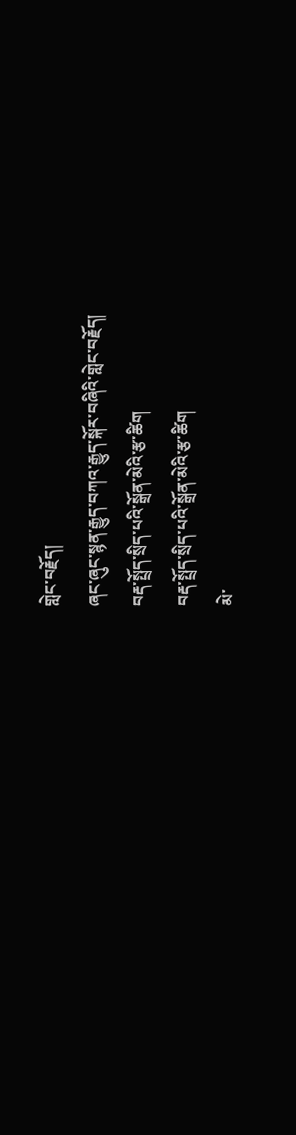གླེང་བརྗོད།
ཞང་ཞུང་སྙན་རྒྱུད་བཀའ་རྒྱུད་སྐོར་བཞིའི་གླེང་བརྗོད།
བརྡ་སྤྲོད་སྲིད་པའི་སྒྲོན་མེའི་རྩ་ཚིག
བརྡ་སྤྲོད་སྲིད་པའི་སྒྲོན་མེའི་རྩ་ཚིག
མེ་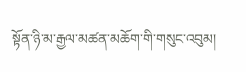སྟོན་ཉི་མ་རྒྱལ་མཚན་མཆོག་གི་གསུང་འབུམ།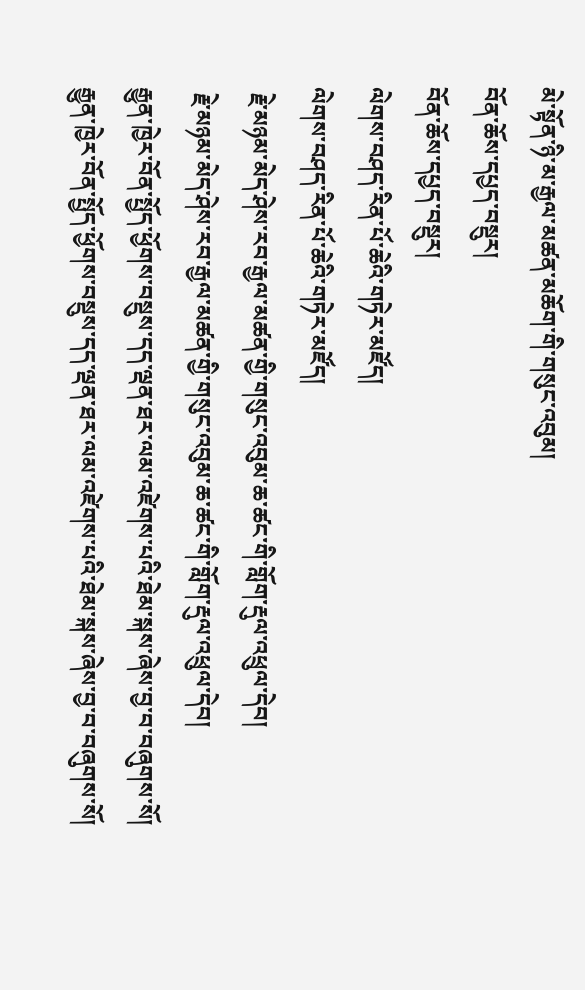མེ་སྟོན་ཉི་མ་རྒྱལ་མཚན་མཆོག་གི་གསུང་འབུམ།
བོན་ཆོས་དཔྱད་བསྡུར།
བོན་ཆོས་དཔྱད་བསྡུར།
ལེགས་བཤད་རིན་པོ་ཆེའི་གཏེར་མཛོད།
ལེགས་བཤད་རིན་པོ་ཆེའི་གཏེར་མཛོད།
 རྗེ་མཉམ་མེད་ཤེས་རབ་རྒྱལ་མཚན་གྱི་གསུང་འབུམ་ཆ་ཚང་གི་གློག་རྡུལ་འཕྲུལ་དེབ།
 རྗེ་མཉམ་མེད་ཤེས་རབ་རྒྱལ་མཚན་གྱི་གསུང་འབུམ་ཆ་ཚང་གི་གློག་རྡུལ་འཕྲུལ་དེབ།
རྒྱུན་ཁྱེར་བོན་སྤྱོད་ཕྱོགས་བསྡུས་དད་ལྡན་ཐར་ལམ་འཛེགས་པའི་ཐེམ་སྐས་ཞེས་བྱ་བ་བཞུགས་སོ།
རྒྱུན་ཁྱེར་བོན་སྤྱོད་ཕྱོགས་བསྡུས་དད་ལྡན་ཐར་ལམ་འཛེགས་པའི་ཐེམ་སྐས་ཞེས་བྱ་བ་བཞུགས་སོ།